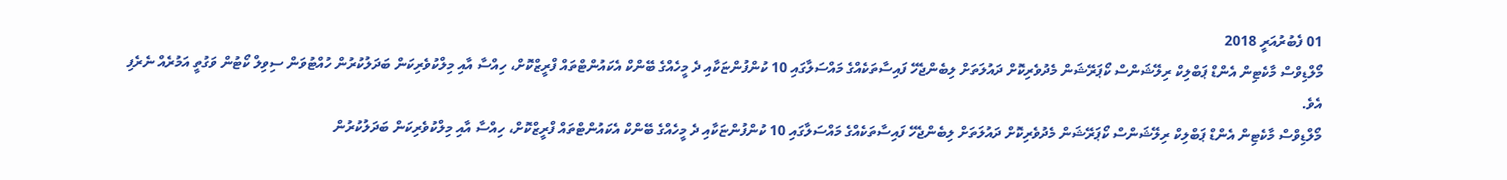01 ފެބުރުއަރީ 2018
މޯލްޑިވްސް މާކެޓިން އެންޑް ޕަބްލިކް ރިލޭޝަންސް ކޯޕަރޭޝަން މެދުވެރިކޮށް ދައުލަތަށް ލިބެންޖެހޭ ފައިސާތަކެއްގެ މައްސަލާގައި 10 ކުންފުންޏަކާއި ދެ މީހެއްގެ ބޭންކް އެކައުންޓްތައް ފްރީޒްކޮށް، ހިއްސާ އާއި މިލްކުވެރިކަން ބަދަލުކުރުން ހުއްޓުވަން ސިވިލް ކޯޓުން ވަގުތީ އަމުރެއް ނެރެފި އެވެ.
މޯލްޑިވްސް މާކެޓިން އެންޑް ޕަބްލިކް ރިލޭޝަންސް ކޯޕަރޭޝަން މެދުވެރިކޮށް ދައުލަތަށް ލިބެންޖެހޭ ފައިސާތަކެއްގެ މައްސަލާގައި 10 ކުންފުންޏަކާއި ދެ މީހެއްގެ ބޭންކް އެކައުންޓްތައް ފްރީޒްކޮށް، ހިއްސާ އާއި މިލްކުވެރިކަން ބަދަލުކުރުން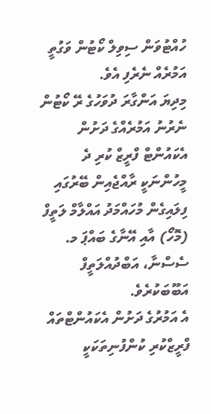ހުއްޓުވަން ސިވިލް ކޯޓުން ވަގުތީ އަމުރެއް ނެރެފި އެވެ.
މިދިޔަ އަންގާރަ ދުވަހުގެ ރޭ ކޯޓުން ނެރުނު އަމުރެއްގެ ދަށުން އެކައުންޓް ފްރީޒް ކުރި ދެ މީހުންނަކީ ރާއްޖެއިން ބޭރުގައި ފިލައިގެން މުހައްމަދު އައްލާމް ލަތީފް (މޮހޯ) އާއި އޭނާގެ ބައްޕަ މ. ސެސްނާ، އަބްދުއްލަތީފް އަބޫބަކުރެވެ.
އެ އަމުރުގެ ދަށުން އެކައުންޓްތައް ފްރީޒްކުރި ކުންފުނިތަކަކީ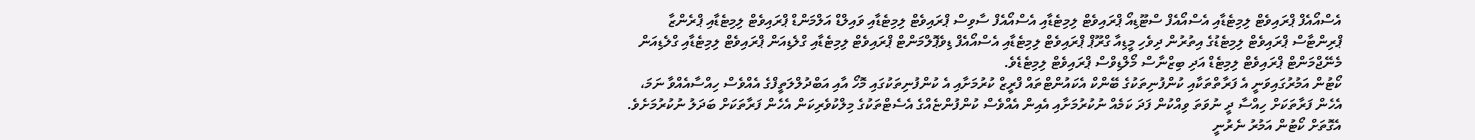އެސްއޯއެފް ޕްރައިވެޓް ލިމިޓެޑާއި އެސްއޯއެފް ސްޓޫޑިއޯ ޕްރައިވެޓް ލިމިޓެޑާއި އެސްއޯއެފް ސާވިސް ޕްރައިވެޓް ލިމިޓެޑާއި ވައިލްޑް އަލްމަންޑް ޕްރައިވެޓް ލިމިޓެޑާއި ޕްރެންޒާ ޕްރިންޓާސް ޕްރައިވެޓް ލިމިޓެޑުގެ އިތުރުން ދިވެހި މީޑިއާ ގްރޫޕް ޕްރައިވެޓް ލިމިޓެޑާއި އެސްއޯއެފް ޑިވެޕޮލްމަންޓް ޕްރައިވެޓް ލިމިޓެޑާއި ގްލެޑިއަން ޕްރައިވެޓް ލިމިޓެޑާއި ގްލެޑިއަން މެނޭޖްމަންޓް ޕްރައިވެޓް ލިމިޓެޑް އަދި ބިޒްނާސް މޯލްޑިވްސް ޕްރައިވެޓް ލިމިޓެޑެވެ.
ކޯޓުން އަމުރުގައިވަނީ އެ ފަރާތްތަކާއި ކުންފުނިތަކުގެ ބޭންކް އެކައުންޓްތައް ފްރީޒް ކުރުމަށާއި އެ ކުންފުނިތަކުގައި މޮހޯ އާއި އަބްދުލްލަތީފްގެ އެއްވެސް ހިއްސާއެއްވާ ނަމަ، އެހެން ފަރާތަކަށް ހިއްސާ ދީ ނުވަތަ ވިއްކުން ފަދަ ކަމެއް ނުކުރުމަށާއި އެއިން އެއްވެސް ކުންފުންޏެއްގެ އެސެޓްތަކުގެ މިލްކުވެރިކަން އެހެން ފަރާތަކަށް ބަދަލު ނުކުރުމަށެވެ.
އެގޮތަށް ކޯޓުން އަމުރު ނެރުނީ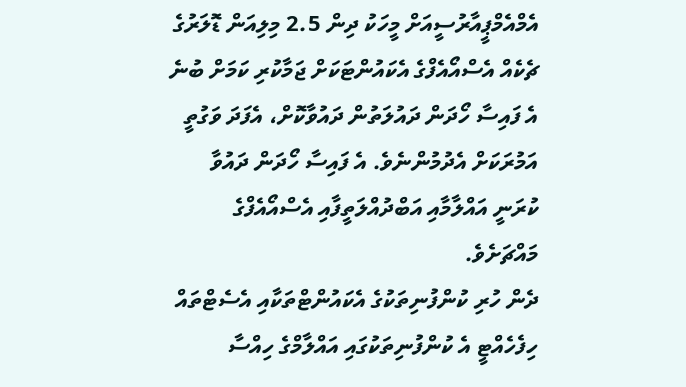އެމްއެމްޕީއާރުސީއަށް މީހަކު ދިން 2.5 މިލިއަން ޑޮލަރުގެ ޗެކެއް އެސްއޯއެފްގެ އެކައުންޓަކަށް ޖަމާކުރި ކަމަށް ބުނެ އެ ފައިސާ ހޯދަން ދައުލަތުން ދައުވާކޮށް، އެފަދަ ވަގުތީ އަމުރަކަށް އެދުމުންނެވެ. އެ ފައިސާ ހޯދަން ދައުވާ ކުރަނީ އައްލާމާއި އަބްދުއްލަތީފާއި އެސްއޯއެފްގެ މައްޗަށެވެ.
ދެން ހުރި ކުންފުނިތަކުގެ އެކައުންޓްތަކާއި އެސެޓްތައް ހިފެހެއްޓީ އެ ކުންފުނިތަކުގައި އައްލާމްގެ ހިއްސާ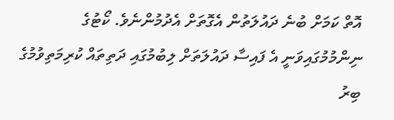އޮތް ކަމަށް ބުނެ ދައުލަތުން އެގޮތަށް އެދުމުންނެވެ. ކޯޓުގެ ނިންމުމުގައިވަނީ އެ ފައިސާ ދައުލަތަށް ލިބުމުގައި ދަތިތައް ކުރިމަތިވުމުގެ ބިރު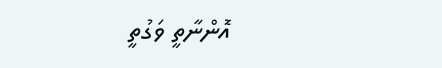އޮންނާތީ ވަގުތީ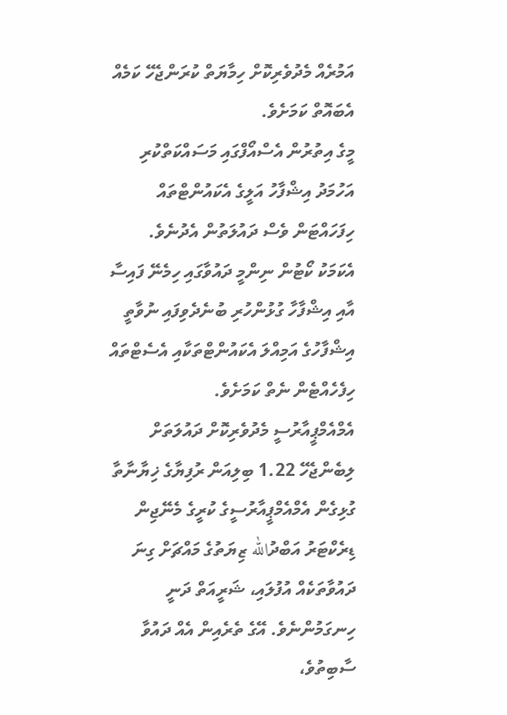އަމުރެއް މެދުވެރިކޮށް ހިމާޔަތް ކުރަންޖެހޭ ކަމެއް އެބައޮތް ކަމަށެވެ.
މީގެ އިތުރުން އެސްއޯފްގައި މަސައްކަތްކުރި އަހުމަދު އިޝްފާހު އަލީގެ އެކައުންޓްތައް ހިފަހައްޓަން ވެސް ދައުލަތުން އެދުނެވެ. އެކަމަކު ކޯޓުން ނިންމީ ދައުވާގައި ހިމެނޭ ފައިސާ އާއި އިޝްފާހާ ގުޅުންހުރި ބުނެދެވިފައި ނުވާތީ އިޝްފާހުގެ އަމިއްލަ އެކައުންޓްތަކާއި އެސެޓްތައް ހިފެހެއްޓެން ނެތް ކަމަށެވެ.
އެމްއެމްޕީއާރުސީ މެދުވެރިކޮށް ދައުލަތަށް ލިބެންޖެހޭ 1.22 ބިލިއަން ރުފިޔާގެ ޚިޔާނާތާ ގުޅިގެން އެމްއެމްޕީއާރުސީގެ ކުރީގެ މެނޭޖިން ޑިރެކްޓަރު އަބްދުالله ޒިޔަތުގެ މައްޗަށް ގިނަ ދައުވާތަކެއް އުފުލައި، ޝަރީއަތް ދަނީ ހިނގަމުންނެވެ. އޭގެ ތެރެއިން އެއް ދައުވާ ސާބިތުވެ،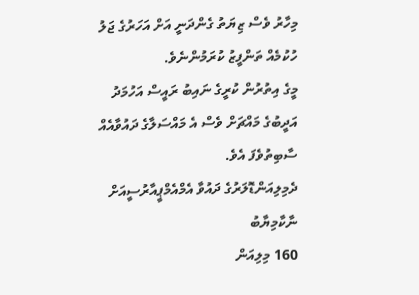މިހާރު ވެސް ޒިޔަތު ގެންދަނީ އަށް އަހަރުގެ ޖަލު ހުކުމެއް ތަންފީޒު ކުރަމުންނެވެ.
މީގެ އިތުރުން ކުރީގެ ނައިބު ރައީސް އަހުމަދު އަދީބުގެ މައްޗަށް ވެސް އެ މައްސަލާގެ ދައުވާއެއް ސާބިތުވެފަ އެވެ.
ދެމިލިއަންޑޮލަރުގެ ދައުވާ އެމްއެމްޕީއާރުސީއަށް ނާކާމިޔާބު
160 މިލިއަން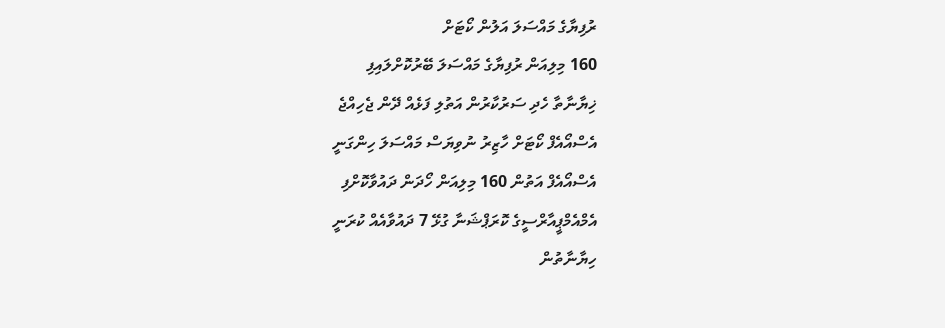ރުފިޔާގެ މައްސަލަ އަލުން ކޯޓަށް
160 މިލިއަން ރުފިޔާގެ މައްސަލަ ބޭރުކޮށްލައިފި
ޚިޔާނާތާ ހެދި ސަރުކާރުން އަތުލި ފަޅެއް ދޭން ޖެހިއްޖެ
އެސްއޯއެފް ކޯޓަށް ހާޒިރު ނުވިޔަސް މައްސަލަ ހިންގަނީ
އެސްއޯއެފް އަތުން 160 މިލިއަން ހޯދަން ދައުވާކޮށްފި
އެމްއެމްޕީއާރްސީގެ ކޮރަޕްޝަނާ ގުޅޭ 7 ދައުވާއެއް ކުރަނީ
ހިޔާނާތުން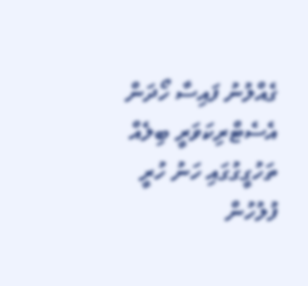ގެއްލުނު ފައިސާ ހޯދަން އެސެޓްރިކަވަރީ ބިލެއް
ތަހުގީގުގައި ހަނު ހުރީ ފުލުހުން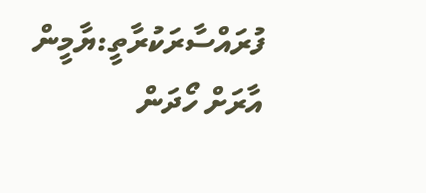ފުރައްސާރަކުރާތީ:ޔާމީން
އާރަށް ހޯދަން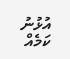އުޅުނު ކަމެއް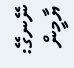ނޭނގޭ: ޔާމީން